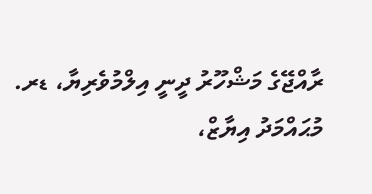ރާއްޖޭގެ މަޝްހޫރު ދީނީ އިލްމުވެރިޔާ، ޑރ. މުޙައްމަދު އިޔާޒް،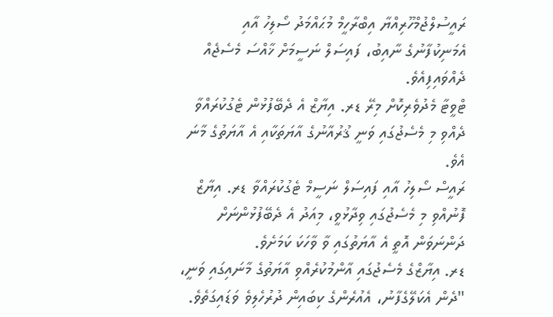ރައީސުލްޖުމްހޫރިއްޔާ އިބްރާހީމް މުޙައްމަދު ސޯލިހު އާއި އެމަނިކުފާނުގެ ނާއިބު، ފައިސަލް ނަސީމަށް ޚާއްސަ މެސެޖެއް ދެއްވައިފިއެވެ.
ޓްވީޓާ މެދުވެރިކޮށް މިރޭ ޑރ. އިޔާޒް އެ ދެބޭފުޅުން ޓެގުކުރައްވާ ދެއްވި މި މެސެޖުގައި ވަނީ ޤުރުއާނުގެ އާޔަތަކާއި އެ އާޔަތުގެ މާނަ އެވެ.
ރައީސް ސޯލިހު އާއި ފައިސަލް ނަސީމް ޓެގުކުރައްވާ ޑރ. އިޔާޒް ފޮނުއްވި މި މެސެޖުގައި ވިދާޅުވީ، މިއަދު އެ ދެބޭފުޅުންނަށް ދަންނަވަން އޮތީ އެ އާޔަތުގައި ވާ ވާހަކަ ކަމަށެވެ.
ޑރ. އިޔާޒްގެ މެސެޖުގައި އާންމުކުރެއްވި އާޔަތުގެ މާނައިގައި ވަނީ، "ދެން އެކަލޭގެފާނު، އެއުރެންގެ ކިބައިން ދުރުހެލިވެ ވަޑައިގަތެވެ.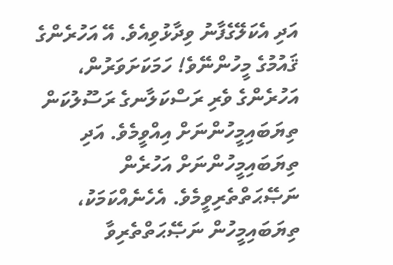އަދި އެކަލޭގެފާނު ވިދާޅުވިއެވެ. އޭ އަހުރެންގެ ޤައުމުގެ މީހުންނޭވެ! ހަމަކަށަވަރުން، އަހުރެންގެ ވެރި ރަސްކަލާނގެ ރަސޫލުކަން ތިޔަބައިމީހުންނަށް އިއްވީމެވެ. އަދި ތިޔަބައިމީހުންނަށް އަހުރެން ނަޞޭޙަތްތެރިވީމެވެ. އެހެނެއްކަމަކު، ތިޔަބައިމީހުން ނަޞޭޙަތްތެރިވާ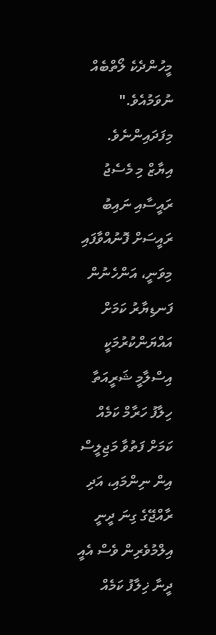މީހުންދެކެ ލޯތްބެއް ނުވަމުއެވެ." މިފަދައިންނެވެ.
އިޔާޒް މި މެސެޖު ރައީސާއި ނައިބު ރައީސަށް ފޮނުއްވާފައި މިވަނީ، އަންހެނުން ފަނޑިޔާރު ކަމަށް އައްޔަންކުރުމަކީ އިސްލާމީ ޝަރީއަތާ ހިލާފު ހަރާމް ކަމެއް ކަމަށް ފަތުވާ މަޖިލީސް އިން ނިންމައި، އަދި ރާއްޖޭގެ ގިނަ ދީނީ އިލްމުވެރިން ވެސް އެއީ ދީނާ ޚިލާފު ކަމެއް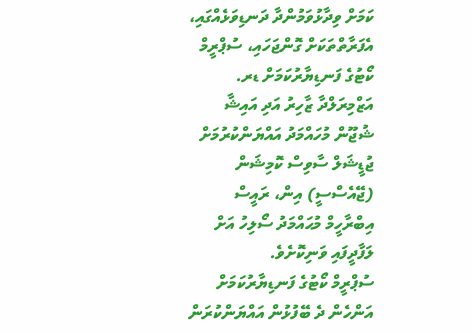ކަމަށް ވިދާޅުވަމުންދާ ދަނޑިވަޅެއްގައި، އެފަރާތްތަކަށް ގޮންޖަހައި، ސުޕްރީމް ކޯޓުގެ ފަނޑިޔާރުކަމަށް ޑރ. އަޒްމިރަލްދާ ޒާހިރު އަދި އައިޝާ ޝުޖޫން މުހައްމަދު އައްޔަންކުރުމަށް ޖުޑީޝަލް ސާވިސް ކޮމިޝަން (ޖޭއެސްސީ) އިން، ރައީސް އިބްރާހީމް މުޙައްމަދު ސޯލިހު އަށް ލަފާދީފައި ވަނިކޮށެވެ.
ސުޕްރީމް ކޯޓުގެ ފަނޑިޔާރުކަމަށް އަންހެން ދެ ބޭފުޅުން އައްޔަންކުރަން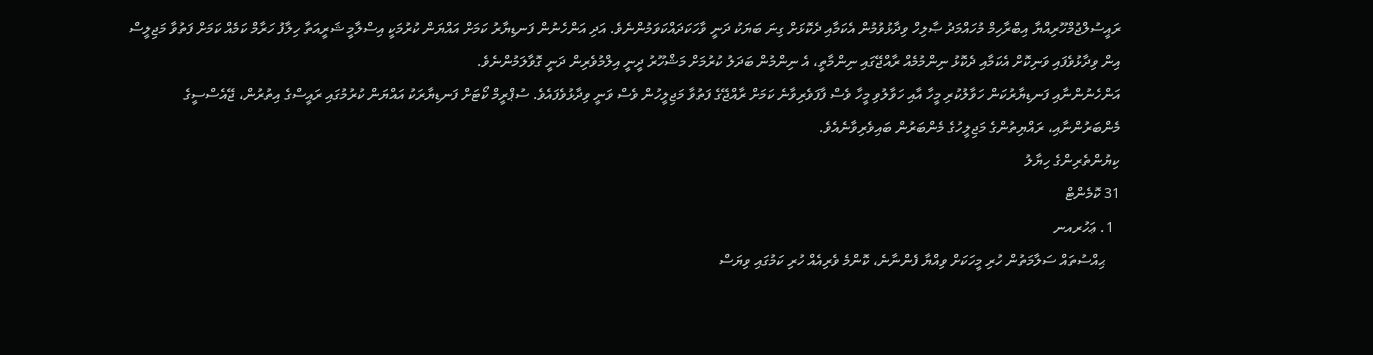ރައީސުލްޖުމްހޫރިއްޔާ އިބްރާހިމް މުހައްމަދު ޞާލިހް ވިދާޅުވުމުން އެކަމާއި ދެކޮޅަށް ގިނަ ބަޔަކު ދަނީ ވާހަކަދައްކަވަމުންނެވެ. އަދި އަންހެނުން ފަނޑިޔާރު ކަމަށް އައްޔަން ކުރުމަކީ އިސްލާމީ ޝަރީއަތާ ހިލާފު ހަރާމް ކަމެއް ކަމަށް ފަތުވާ މަޖިލީސް އިން ވިދާޅުވެފައި ވަނިކޮށް އެކަމާއި ދެކޮޅު ނިންމުމެއް ރާއްޖޭގައި ނިންމާތީ، އެ ނިންމުން ބަދަލު ކުރުމަށް މަޝްހޫރު ދީނީ އިލްމުވެރިން ދަނީ ގޮވާލަމުންނެވެ.
އަންހެނުންނާއި ފަނޑިޔާރުކަން ހަވާލުކުރި މީހާ އާއި ހަވާލުވި މީހާ ވެސް ފާފަވެރިވާނެ ކަމަށް ރާއްޖޭގެ ފަތުވާ މަޖިލީހުން ވެސް ވަނީ ވިދާޅުވެފައެވެ. ސުޕްރީމް ކޯޓަށް ފަނޑިޔާރަކު އައްޔަން ކުރުމުގައި ރައީސްގެ އިތުރުން، ޖޭއެސްސީގެ މެންބަރުންނާއި، ރައްޔިތުންގެ މަޖިލީހުގެ މެންބަރުން ބައިވެރިވާނެއެވެ.
ކިޔުންތެރިންގެ ހިޔާލު
31 ކޮމެންޓް
  1. ޢަހުރއނ
    ޙިއްސުތައް ސަލާމަތުން ހުރި މީހަކަށް ވިއްޔާ ފެންނާނެ، ކޮންމެ ވެރިއެއް ހުރި ކަމުގައި ވިޔަސް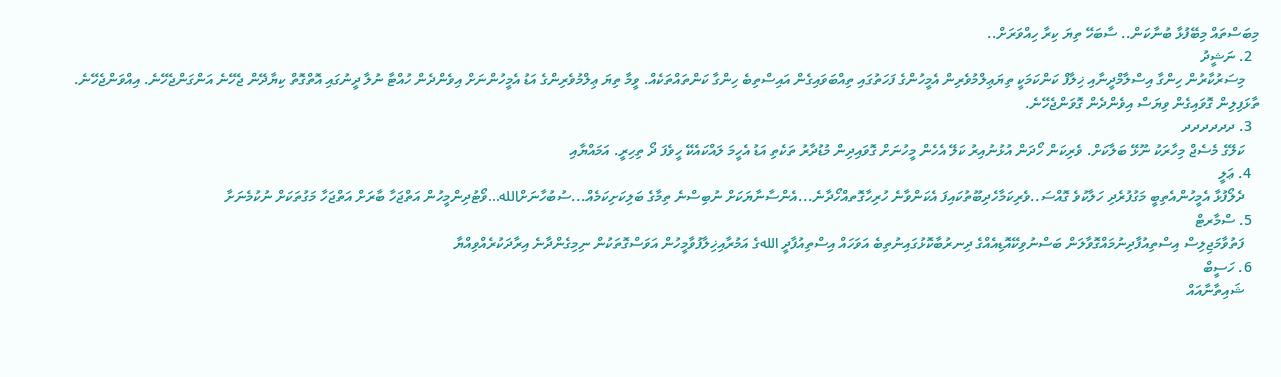މިބަސްތައް މިބޭފުޅާ ބުނާކަން.. ސާބަހޭ ތިޔަ ކިރާ ހިއްވަރަށް..
  2. ނަޝީދު
    މިސަރުކާރުން ހިންގާ އިސްލާމްދީނާއި ޚިލާފް ކަންކަމަކީ ތިޔަޢިލްމުވެރިން އެމީހުންގެ ފަހަތުގައި ތިއްބަވައިގެން އައިސްތިބެ ހިންގާ ކަންތައްތަކެއް. ވީމާ ތިޔަ ޢިލްމުވެރިންގެ އަޑު އެމީހުންނަށް އިވެންދެން ހުއްޓާ ނުލާ ދީނުގައި އޮތްގޮތް ކިޔާދޭން ޖެހޭނެ އަންގަންޖެހޭނެ. އިއްވަންޖެހޭނެ. ތާޅަފިލިން ގޮވައިގެން ވިޔަސް އިވެންދެން ގޮވަންޖެހޭނެ.
  3. ދދދދދދ
    ކަލޭގެ މެސެޖް މިހާރަކު ނޫޅޭ ބަލާކަށް. ވެރިކަން ހޯދަން އުޅުނުއިރު ކަލޭ އެހެން މީހުނަށް ގޮވައިދިން މުޑުދާރު ތަކެތި އަޑު އެހީމަ ލައްކައެކޭ ހީވެފަ ދޯ ތިހިރީ. އަމައްޔާއި
  4. ޢަލީ
    ދެލޯފުޅާ އެމީހުންއެތިބީ މަގުފުރެދި ހަލާކުވެ ގޮއްސަ..ވެރިކަމާހެދިބޫތުކައިފަ އެކަންވާނެ ހުރިހާގޮތއްހޯދާނެ...އެންސާނާޔަކަށް ނުބިސްނެ ތިމާގެ ބަލިކަށިކަމެއް...ސުބުހާނަށްالله...ވޯޓުދިންމީހުން އަތްޖަހާ ބާރަށް އަތްޖަހާ މަގުތަކަށް ނުކުމެނަށާ
  5. ސްމާރޓް
    ފަތުވާމަޖިލިސް އިސްތިއުފާދިނުމައްގޮވާލަން ބަސްނުވިކޭއޮޑިއެއްގެ ދިނރުބާކޮޅުގައިނުތިބެ އަވަހައް އިސްތިއުފާދީ اللهގެ އަމުރާއިޚިލާފުވާމީހުން އަވަސްގޮތަކުން ނިމިގެންދާނެ އިރާދަކުރެއްވިއްޔާ
  6. ހަސީބް
    ޝައިތާނާއައް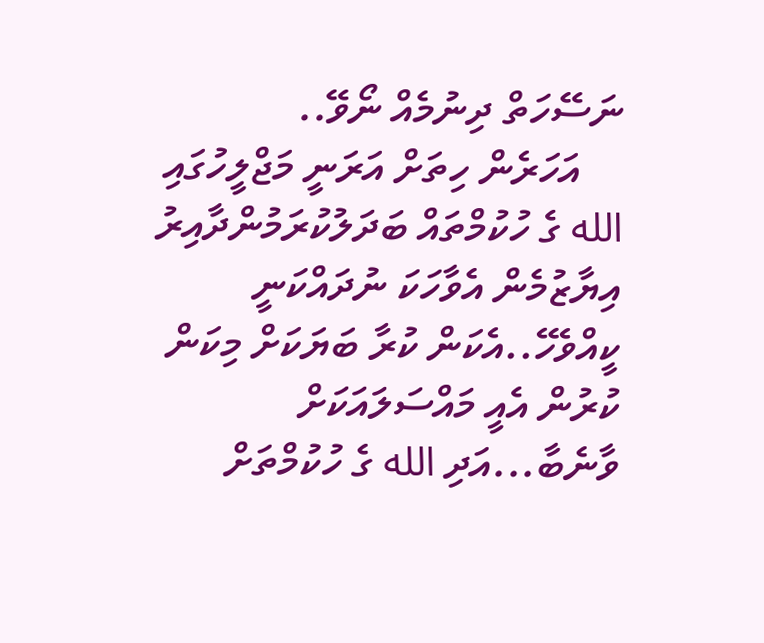ނަސޭހަތް ދިނުމެއް ނޯވޭ..
    އަހަރެން ހިތަށް އަރަނީ މަޖްލީހުގައި الله ގެ ހުކުމްތައް ބަދަލުކުރަމުންދާއިރު އިޔާޒުމެން އެވާހަކަ ނުދައްކަނީ ކީއްވެހޭ..އެކަން ކުރާ ބަޔަކަށް މިކަން ކުރުން އެއީ މައްސަލައަކަށް ވާނެބާ...އަދި الله ގެ ހުކުމްތަށް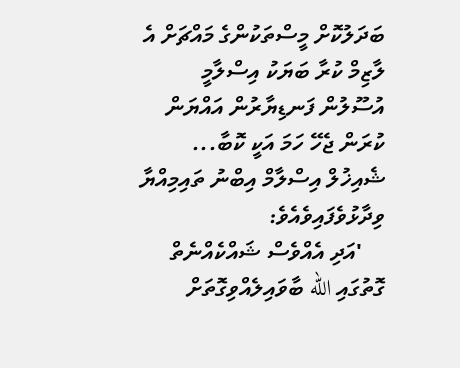ބަދަލުކޮށް މީސްތަކުންގެ މައްޗަށް އެ ލާޒިމް ކުރާ ބަޔަކު އިސްލާމީ އުސޫލުން ފަނޑިޔާރުން އައްޔަން ކުރަން ޖެހޭ ހަމަ އަކީ ކޮބާ... ޝެއިޚުލް އިސްލާމް އިބްނު ތައިމިއްޔާ ވިދާޅުވެފައިވެއެވެ:
    'އަދި އެއްވެސް ޝައްކެއްނެތް ގޮތުގައި الله ބާވައިލެއްވިގޮތަށް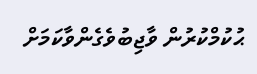ޙުކުމްކުރުން ވާޖިބުވެގެންވާކަމަށް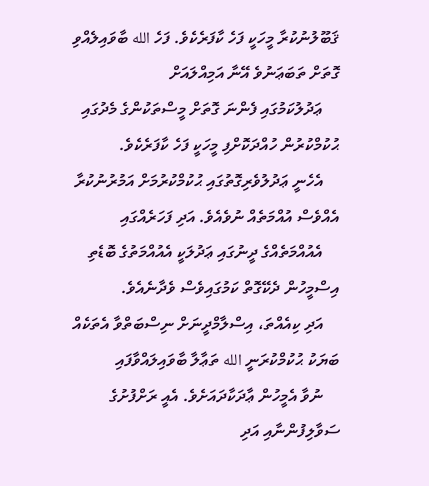ޤަބޫލުނުކުރާ މީހަކީ ފަހެ ކާފަރެކެވެ. ފަހެ الله ބާވައިލެއްވި ގޮތަށް ތަބަޢަނުވެ އޭނާ އަމިއްލައަށް
    ޢަދުލުކަމުގައި ފެންނަ ގޮތަށް މީސްތަކުންގެ މެދުގައި ޙުކުމްކުރުން ހުއްދަކޮށްފި މީހަކީ ފަހެ ކާފަރެކެވެ.
    އެހެނީ ޢަދުލުވެރިގޮތުގައި ޙުކުމްކުރުމަށް އަމުރުނުކުރާ އެއްވެސް އުއްމަތެއް ނުވެއެވެ. އަދި ފަހަރެއްގައި
    އެއުއްމަތެއްގެ ދީނުގައި ޢަދުލަކީ އެއުއްމަތުގެ ބޮޑެތި އިސްމީހުން ދެކޭގޮތް ކަމުގައިވެސް ވެދާނެއެވެ.
    އަދި ކިއެއްތަ، އިސްލާމްދީނަށް ނިސްބަތްވާ އެތަކެއް ބަޔަކު ޙުކުމްކުރަނީ الله ތަޢާލާ ބާވައިލައްވާފައި
    ނުވާ އެމީހުން ޢާދަކާދައަށެވެ. އެއީ ރަށްފުށުގެ ސަވާލިފުންނާއި އަދި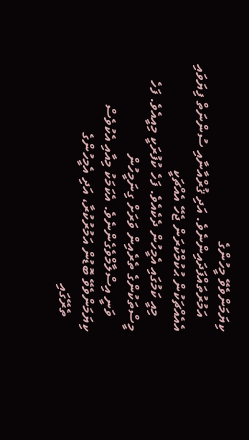ކިޔަމަންވެވޭ މީހުންގެ
    އަމުރުތައްފަދައިންނެވެ. އަދި ޤުރްއާނާއި ސުންނަތް ފިޔަވައި އެއެއްޗަކުން ޙުކުމްކުރަން ޖެހޭ އެއްޗަކީ
    މިއީ ކަމުގައި އެމީހުން ދެކެއެވެ. ފަހެ ކުފުރަކީ މިއީއެވެ. ފަހެ މީސްތަކުންގެ ތެރެއިން ވަރަށް ގިނަމީހުން
    ވަނީ އިސްލާމްވެގެންނެވެ. އެކަމަކު މިއާއި އެކުވެސް ކިޔަމަންވެވޭ ބޮޑުން އަމުރުކުރާ، އަދި އެމީހުންގެ
    ތެރޭގައި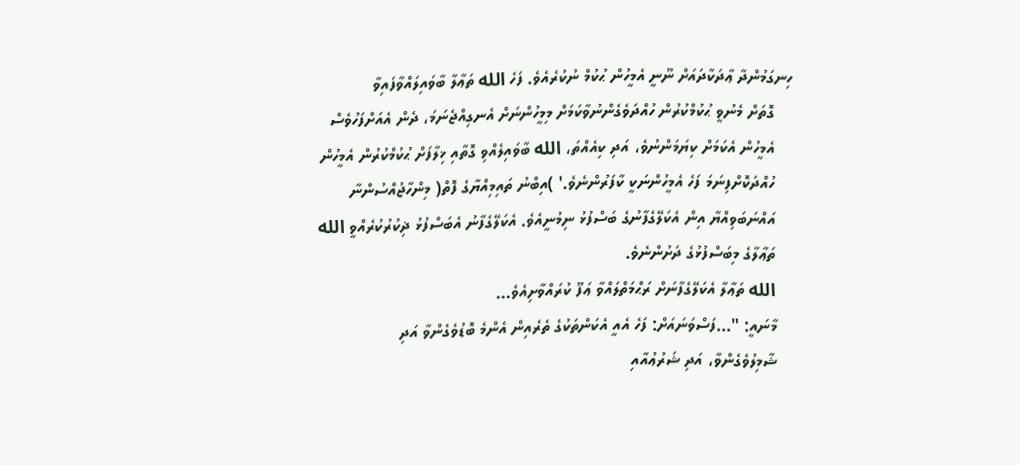ހިނގަމުންދާ ޢާދަކާދައަށް ނޫނީ އެމީހުން ޙުކުމް ނުކުރެއެވެ. ފަހެ الله ތަޢާލާ ބާވައިލައްވާފައިވާ
    ގޮތަށް މެނުވީ ޙުކުމްކުރުން ހުއްދަވެގެންނުވާކަމަށް މިމީހުންނަށް އެނގިއްޖެނަމަ، ދެން އެއަށްފަހުވެސް
    އެމީހުން އެކަމަށް ކިޔަމަންނުވެ، އަދި ކިއެއްތަ، الله ބާވައިލެއްވި ގޮތާއި ޚިލާފަށް ޙުކުމްކުރުން އެމީހުން
    ހުއްދަކޮށްފިނަމަ ފަހެ އެމީހުންނަކީ ކާފަރުންނެވެ.' )އިބްނު ތައިމިއްޔާގެ ފޮތް( މިންހާޖުއްސުންނާ
    އައްނަބަވިއްޔާ އިން އެކަލޭގެފާނުގެ ބަސްފުޅު ނިމުނީއެވެ. އެކަލޭގެފާނު އެބަސްފުޅު ޛިކުރުކުރެއްވީ الله
    ތަޢާލާގެ މިބަސްފުޅުގެ ދަށުންނެވެ.
    الله ތަޢާލާ އެކަލޭގެފާނަށް ރަޙްމަތްލައްވާ ޢަފޫ ކުރައްވާށިއެވެ...
    މާނައީ: "...ފަސްވަނައަށް: ފަހެ އެއީ އެކަންތަކުގެ ތެރެއިން އެންމެ ބޮޑުވެގެންވާ އަދި
    ޝާމިލުވެގެންވާ، އަދި ޝަރުޢުއާއި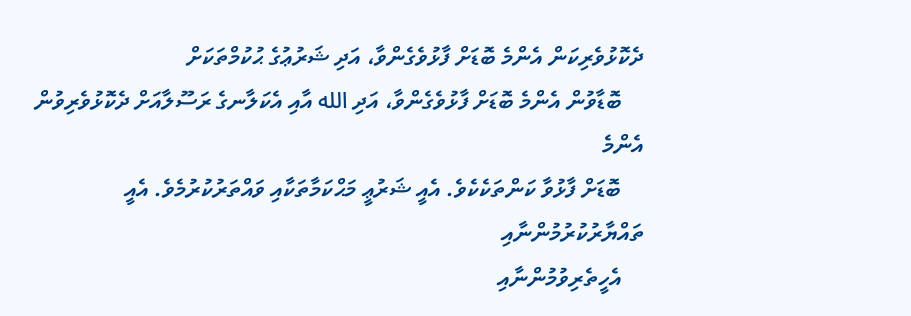ދެކޮޅުވެރިކަން އެންމެ ބޮޑަށް ފާޅުވެގެންވާ، އަދި ޝަރުޢުގެ ޙުކުމްތަކަށް
    ބޮޑާވުން އެންމެ ބޮޑަށް ފާޅުވެގެންވާ، އަދި الله އާއި އެކަލާނގެ ރަސޫލާއަށް ދެކޮޅުވެރިވުން އެންމެ
    ބޮޑަށް ފާޅުވާ ކަންތަކެކެވެ. އެއީ ޝަރުޢީ މަޙްކަމާތަކާއި ވައްތަރުކުރުމެވެ. އެއީ ތައްޔާރުކުރުމުންނާއި
    އެހީތެރިވުމުންނާއި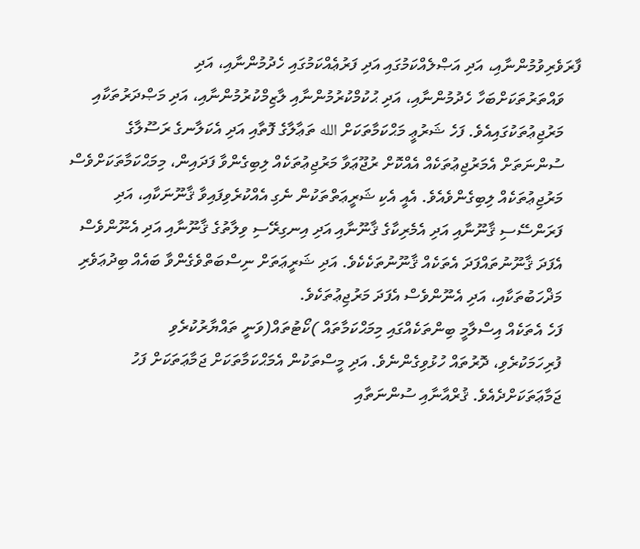ފާރަވެރިވުމުންނާއި، އަދި އަޞްލެއްކަމުގައި އަދި ފަރުޢެއްކަމުގައި ހެދުމުންނާއި، އަދި
    ވައްތަރުތަކަށްބަހާ ހެދުމުންނާއި، އަދި ޙުކުމްކުރުމުންނާއި ލާޒިމްކުރުމުންނާއި، އަދި މަޞްދަރުތަކާއި
    މަރުޖިޢުތަކުގައިއެވެ. ފަހެ ޝަރުޢީ މަޙްކަމާތަކަށް الله ތަޢާލާގެ ފޮތާއި އަދި އެކަލާނގެ ރަސޫލާގެ
    ސުންނަތަށް އެމަރުޖިޢުތަކެއް އެއްކޮށް ރުޖޫޢަވާ މަރުޖިޢުތަކެއް ލިބިގެންވާ ފަދައިން، މިމަޙްކަމާތަކަށްވެސް
    މަރުޖިޢުތަކެއް ލިބިގެންވެއެވެ. އެއީ އެކި ޝަރީޢަތްތަކުން ނެގި އެއްކުރެވިފައިވާ ޤާނޫނަކާއި، އަދި
    ފަރަންސޭސި ޤާނޫނާއި އަދި އެމެރިކާގެ ޤާނޫނާއި އަދި އިނގިރޭސި ވިލާތުގެ ޤާނޫނާއި އަދި އެނޫންވެސް
    އެފަދަ ޤާނޫނުތައްފަދަ އެތަކެއް ޤާނޫނުތަކެކެވެ. އަދި ޝަރީޢަތަށް ނިސްބަތްވެގެންވާ ބައެއް ބިދުޢަވެރި
    މަޛްހަބުތަކާއި، އަދި އެނޫންވެސް އެފަދަ މަރުޖިޢުތަކެވެ.
    ފަހެ އެތަކެއް އިސްލާމީ ބިންތަކެއްގައި މިމަޙްކަމާތައް )ކޯޓުތައް(ވަނީ ތައްޔާރުކުރެވި
    ފުރިހަމަކުރެވި، ދޮރުތައް ހުޅުވިގެންނެވެ. އަދި މީސްތަކުން އެމަޙްކަމާތަކަށް ޖަމާޢަތަކަށް ފަހު
    ޖަމާޢަތަކަށްދެއެވެ. ޤުރްއާނާއި ސުންނަތާއި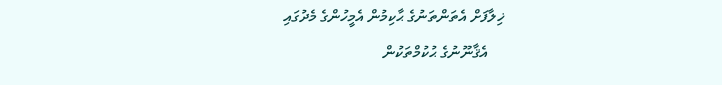ޚިލާފަށް އެތަންތަނުގެ ޙާކިމުން އެމީހުންގެ މެދުގައި
    އެޤާނޫނުގެ ޙުކުމްތަކުން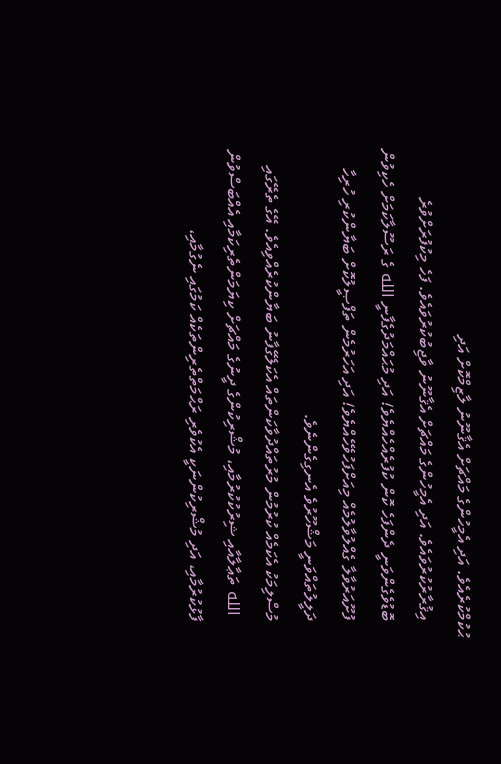ޙުކުމްކުރެއެވެ. އަދި އެމީހުންގެ މައްޗަށް އެޤާނޫނު ލާޒިމްކޮށް އަދި
    އިޤުރާރުކުރުވައެވެ. އަދި އެމީހުންގެ މައްޗަށް އެޤާނޫނު ވާޖިބުކުރުވައެވެ. ފަހެ މިކުފުރަށްވުރެ
    ބޮޑުވެގެންވަނީ ދެންފަހެ ކޮން ކުފުރެއްހެއްޔެވެ! އަދި މުޙައްމަދުގެފާނީ الله ގެ ރަސޫލާކަމަށް ހެކިވުން
    ފުށޫއަރުވާލާ ގެއްލުވާލުމެއް މިއަށްފަހުވޭހެއްޔެވެ! އަދި އަހަރުމެން ތަފްޞީލުކޮށް ބަޔާންކުރި ހުރިހާ
    ދަލީލުތައްވަނީ މަޝްހޫރުވެ އެނގިގެންނެވެ.
    މުސްލިމަކު އެކަމެއް ކުރުމުން މުރުތައްދުވާކަންތައް އެކަލޭގެފާނު ބަޔާންކުރެއްވިއެވެ. އޭގެ ތެރޭގައި
    الله ތަޢާލާއާއި ޝިރުކުކުރުމާއި، މުޝްރިކުންގެ ދީނުގެ މައްޗަށް ކިޔަމަންތެރިކަމާއި އެއްބަސްވުން
    ފާޅުކުރުމާއި، އަދި މުޝްރިކުންނަކީ އެކުވެރި ރަޙްމަތްތެރިންތަކެއް ކަމުގައި ނެގުމާއި،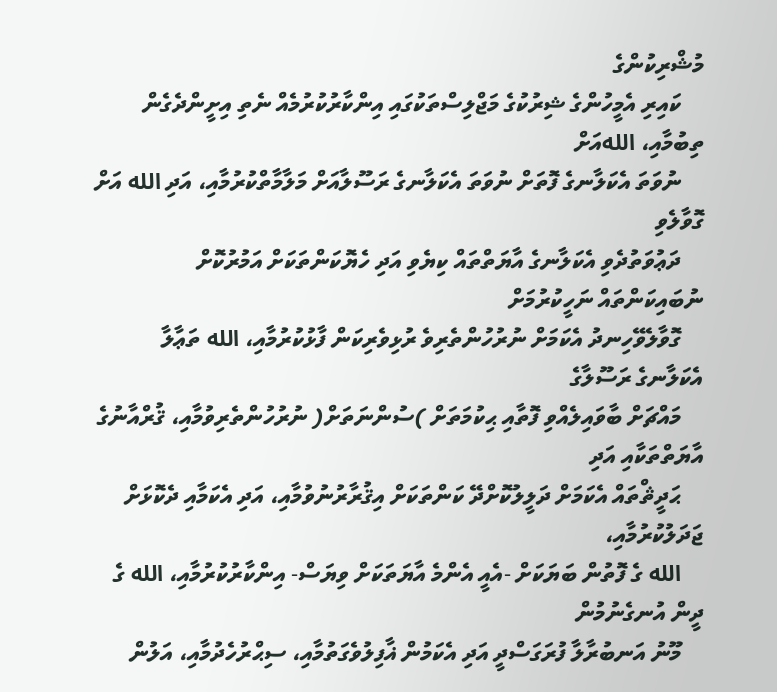މުޝްރިކުންގެ
    ކައިރި އެމީހުންގެ ޝިރުކުގެ މަޖްލިސްތަކުގައި އިންކާރުކުރުމެއް ނެތި އިށީންދެގެން ތިބުމާއި، اللهއަށް
    ނުވަތަ އެކަލާނގެ ފޮތަށް ނުވަތަ އެކަލާނގެ ރަސޫލާއަށް މަލާމާތްކުރުމާއި، އަދި الله އަށް ގޮވާލެވި
    ދަޢުވަތުދެވި އެކަލާނގެ އާޔަތްތައް ކިޔެވި އަދި ހެޔޮކަންތަކަށް އަމުރުކޮށް ނުބައިކަންތައް ނަހީކުރުމަށް
    ގޮވާލެވޭހިނދު އެކަމަށް ނުރުހުންތެރިވެ ރުޅިވެރިކަން ފާޅުކުރުމާއި، الله ތަޢާލާ އެކަލާނގެ ރަސޫލާގެ
    މައްޗަށް ބާވައިލެއްވި ފޮތާއި ޙިކުމަތަށް )ސުންނަތަށް( ނުރުހުންތެރިވުމާއި، ޤުރްއާނުގެ އާޔަތްތަކާއި އަދި
    ޙަދީޘްތައް އެކަމަށް ދަލީލުކޮށްދޭ ކަންތަކަށް އިޤުރާރުނުވުމާއި، އަދި އެކަމާއި ދެކޮޅަށް ޖަދަލުކުރުމާއި،
    الله ގެ ފޮތުން ބަޔަކަށް -އެއީ އެންމެ އާޔަތަކަށް ވިޔަސް- އިންކާރުކުރުމާއި، الله ގެ ދީން އުނގެނުމުން
    މޫނު އަނބުރާލާ ފުރަގަސްދީ އަދި އެކަމުން ޣާފިލުވެގަތުމާއި، ސިޙްރުހެދުމާއި، އަލުން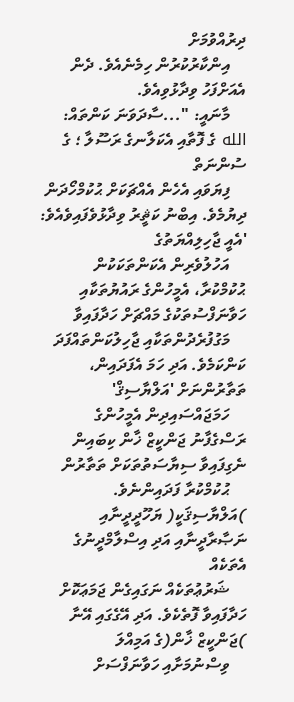ދިރުއްވުމަށް
    އިންކާރުކުރުން ހިމެނެއެވެ. ދެން އެއަށްފަހު ވިދާޅުވިއެވެ.
    މާނައީ: "...ސާދަވަނަ ކަންތައް: الله ގެ ފޮތާއި އެކަލާނގެ ރަސޫލާ ؛ ގެ ސުންނަތް
    ފިޔަވައި އެހެން އެއްޗަކަށް ޙުކުމްހޯދަން ދިޔުމެވެ. އިބްނު ކަޘީރު ވިދާޅުވެފައިވެއެވެ: 'އެއީ ޖާހިލިއްޔަތުގެ
    އަހުލުވެރިން އެކަންތަކަކުން ޙުކުމްކުރާ، އެމީހުންގެ ރައުޔުތަކާއި ހަވާނަފްސުތަކުގެ މައްޗަށް ހަދާފައިވާ
    މަގުފުރެދުންތަކާއި ޖާހިލުކަންތައްފަދަ ކަންކަމެވެ. އަދި ހަމަ އެފަދައިން، ތަތާރުންނަށް 'އަލްޔާސިޤް'
    ހަމަޖައްސައިދިން އެމީހުންގެ ރަސްގެފާނު ޖަންކީޒް ޚާން ކިބައިން ނެގިފައިވާ ސިޔާސަތުތަކަށް ތަތާރުން
    ޙުކުމްކުރާ ފަދައިންނެވެ. )އަލްޔާސިޤަކީ( ޔަހޫދީދީނާއި ނަޞާރާދީނާއި އަދި އިސްލާމްދީނުގެ އެތަކެއް
    ޝަރުޢުތަކެއް ނަގައިގެން ޖަމަޢަކޮށް ހަދާފައިވާ ފޮތެކެވެ. އަދި އޭގެގައި އޭނާ )ޖަންކީޒް ޚާން(ގެ އަމިއްލަ
    ވިސްނުމަށާއި ހަވާނަފްސަށް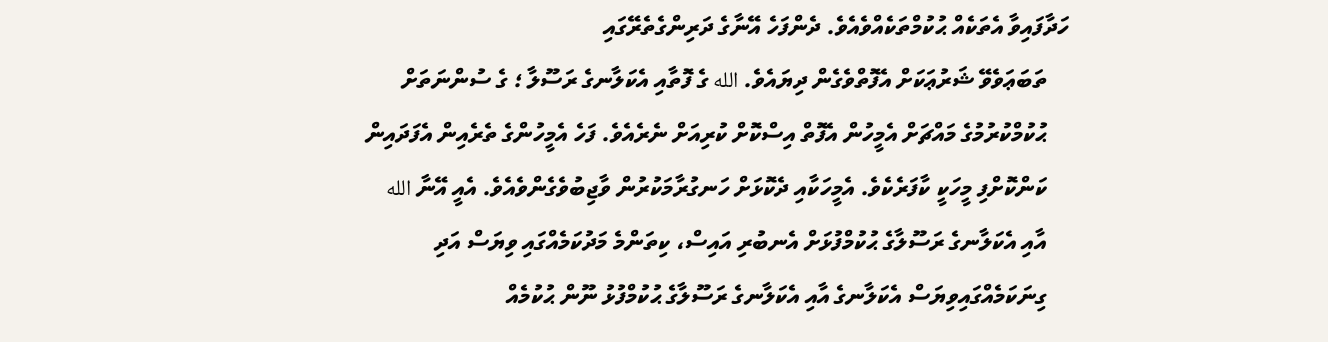ހަދާފައިވާ އެތަކެއް ޙުކުމްތަކެއްވެއެވެ. ދެންފަހެ އޭނާގެ ދަރިންގެތެރޭގައި
    ތަބަޢަވެވޭ ޝަރުޢަކަށް އެފޮތްވެގެން ދިޔައެވެ. الله ގެ ފޮތާއި އެކަލާނގެ ރަސޫލާ ؛ ގެ ސުންނަތަށް
    ޙުކުމްކުރުމުގެ މައްޗަށް އެމީހުން އެފޮތް އިސްކޮށް ކުރިއަށް ނެރެއެވެ. ފަހެ އެމީހުންގެ ތެރެއިން އެފަދައިން
    ކަންކޮށްފި މީހަކީ ކާފަރެކެވެ. އެމީހަކާއި ދެކޮޅަށް ހަނގުރާމަކުރުން ވާޖިބުވެގެންވެއެވެ. އެއީ އޭނާ الله
    އާއި އެކަލާނގެ ރަސޫލާގެ ޙުކުމްފުޅަށް އެނބުރި އައިސް، ކިތަންމެ މަދުކަމެއްގައި ވިޔަސް އަދި
    ގިނަކަމެއްގައިވިޔަސް އެކަލާނގެ އާއި އެކަލާނގެ ރަސޫލާގެ ޙުކުމްފުޅު ނޫން ޙުކުމެއް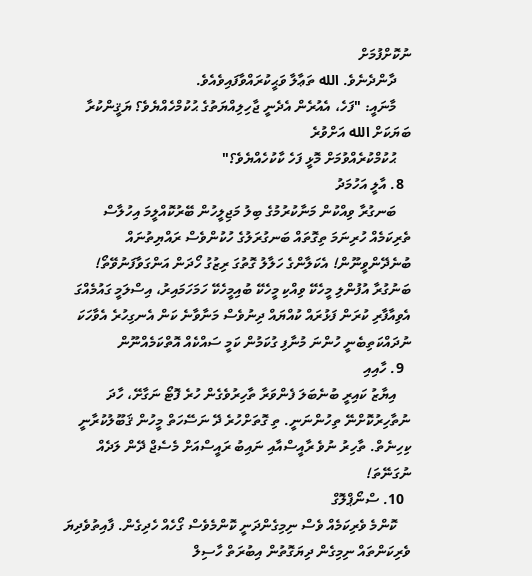ނުކޮށްފުމަށް
    ދާންދެނެވެ. الله ތަޢާލާ ވަޙީކުރައްވާފައިވެއެވެ.
    މާނައީ: "ފަހެ، އެއުރެން އެދެނީ ޖާހިލިއްޔަތުގެ ޙުކުމްހެއްޔެވެ؟ ޔަޤީންކުރާ ބަޔަކަށް الله އަށްވުރެ
    ޙުކުމްކުރެއްވުމަށް މޮޅީ ފަހެ ކާކުހެއްޔެވެ؟"
  8. އާލީ އަހުމަދު
    ބަނގުރާ ވިއްކުން މަނާކުރުމުގެ ބިލު މަޖިލީހުން ބޭރުކޮއްލީމަ އިހުލާސް ތެރިކަމެއް ހުރިނަމަ ތިގޮތައް ބަނގުރަލުގެ ހުކުންވެސް ރައްޔިތުނައް ބުނެދޭންވީނޫން! އެކަލާންގެ ހަލާލު ގޮތުގަ ރިޒުގު ހޯދަން އަންގަވާފަނުވޭތޯ! ބަނުގުރާ އުފުންލި މީހެކޭ ވިއްކި މީހެކޭ ބުއިމީހެކޭ ހަމަހަމައިރު، އިސްލަމީ ގައުމެއްގަ އެވިއާފާރި ކުރަން ފަޅުރައް ކުއްޔައް ދިނުވެސް މަނާވާނެ ކަން އެނގިހުރެ އެވާހަކަ ނުދައްކަތިބެނީ ހުންނަ މުނާފި ގުކަމުން ކަމީ ސައްކެއް އޮތްކަމެއްނޫން
  9. ހާއިއި
    އިޔާޒު ކައިރީ ބުނެބަލަ ފެންވަރާ ތާހިރުވެގެން ހުރެ ފޮޓޯ ނަގާށޭ، ހާދަ ނުތާހިރުކޮށްނޭ ތިހުންނަނީ. ތި ގޮތަށްހުރެ ދޭ ނަސޭހަތް މީހުން ޤަބޫލުކުރާނީ ކިހިނެތް. ތާހިރު ނުވެ ރާއީސްއާއި ނައިބު ރައީސްއަށް މެސެޖް ދޭން ލަދެއް ނުގަނޭތަ!
  10. ސްނޯޕްލޮގް
    ކޮންމެ ވެރިކަމެއް ވެސް ނިމިގެންދަނީ ކޮންމެވެސް ގޯހެއް ހެދިގެން. ފާއިތުވެދިޔަ ވެރިކަންތައް ނިމިގެން ދިޔަގޮތުން އިބުރަތް ހާސިލް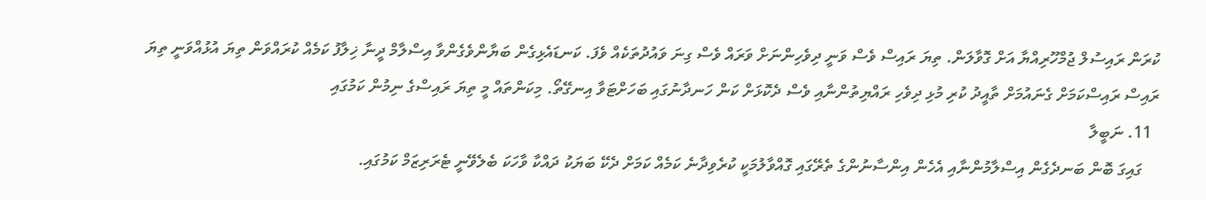ކުރަން ރައިސުލް ޖުމްހޫރިއްޔާ އަށް ގޮވާލަން. ތިޔަ ރައިސް ވެސް ވަނީ ދިވެހިންނަށް ވަރައް ވެސް ގިނަ ވައުދުތަކެއް ވެފަ. ކަނޑައެޅިގެން ބަޔާންވެގެންވާ އިސްލާމް ދީނާ ޚިލާފު ކަމެއް ކުރައްވަން ތިޔަ އުޅުއްވަނީ ތިޔަ ރައިސް ރައިސްކަމަށް ގެނައުމަށް ތާއީދު ކުރި މުޅި ދިވެހި ރައްޔިތުންނާއި ވެސް ދެކޮޅަށް ކަން ހަނދާނުގައި ބަހަށްޓަވާ އިނގޭތޯ. މިކަންތައް މީ ތިޔަ ރައިސްގެ ނިމުން ކަމުގައި
  11. ނަބީލާ
    ގައިގަ ބޮން ބަނދެގެން އިސްލާމުންނާއި އެހެން އިންސާނުންގެ ތެރޭގައި ގޮއްވާލުމަކީ ކުރެވިދާނެ ކަމެއް ކަމަށް ދެކޭ ބަޔަކު ދައްކާ ވާހަކަ ބެލެވޭނީ ޓެރަރިޒަމް ކަމުގައި.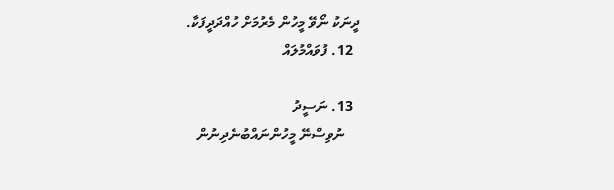ދީނަކު ނޯވޭ މީހުން މެރުމަށް ހުއްދަދީފަކާ.
  12. ފުވައްމުލައް

  13. ނަސީދު
    ނުވިސްނޭ މީހުންނައްބުނެދިނުން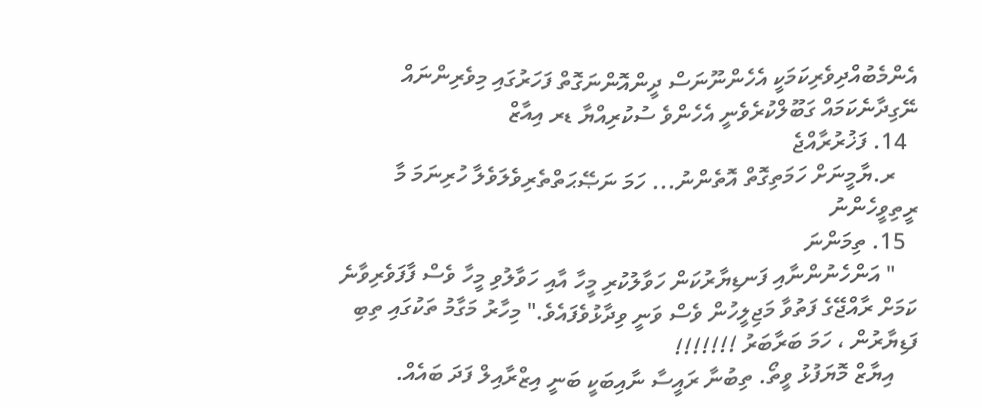އެންމެބުއްދިވެރިކަމަކީ އެހެންނޫނަސް ދީންއޮންނަގޮތް ފަހަރުގައި މިވެރިންނައް ނޭގިދާނެކަމައް ގަބޫލްކުރެވެނީ އެހެންވެ ސުކުރިއްޔާ ޑރ އިއާޒް
  14. ފަޚުރުރާއްޖެ
    ރ.ޔާމީނަށް ހަމަތިގޮތް އޮތެންނު... ހަމަ ނަޞޭޙަތްތެރިވެލަވެލާ ހުރިނަމަ މާ ރީތިވީހެންނު
  15. ތިމަންނަ
    " އަންހެނުންނާއި ފަނޑިޔާރުކަން ހަވާލުކުރި މީހާ އާއި ހަވާލުވި މީހާ ވެސް ފާފަވެރިވާނެ ކަމަށް ރާއްޖޭގެ ފަތުވާ މަޖިލީހުން ވެސް ވަނީ ވިދާޅުވެފައެވެ." މިހާރު މަގާމު ތަކުގައި ތިބި ފަޑިޔާރުން ، ހަމަ ބަރާބަރު !!!!!!!
    އިޔާޒް މޮޔަފުޅު ވީތޯ. ތިބުނާ ރައީސާ ނާއިބަކީ ބަނީ އިޒްރާއިލް ފަދަ ބައެއް.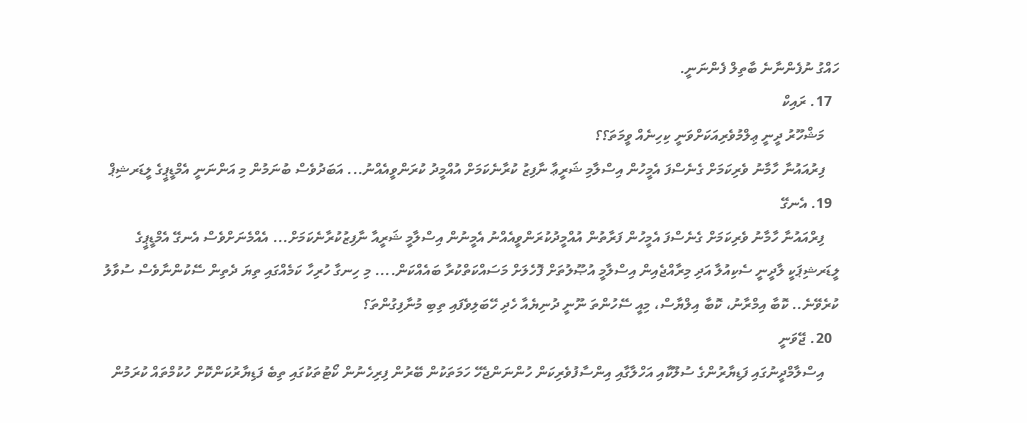ހައްގު ނުފެންނާނެ ބާތިލް ފެންނަނީ.
  17. ރައިކް
    މަޝްހޫރު ދީނީ ޢިލްމުވެރިއަކަށްވަނީ ކިހިނެއް ވީމަތަ؟؟
    ފިރުއައުނާ ހާމާނު ވެރިކަމަށް ގެނެސްފަ އެމީހުން އިސްލާމި ޝަރީޢާ ނާފިޒު ކުރާނެކަމަށް އުއްމީދު ކުރަންވީއެއްނު... އަބަދުވެސް ބުނަމުން މި އަންނަނީ އެމްޑީޕީގެ ލީޑަރޝިޕް
  19. އެނގޭ
    ފިރްއައުނާ ހާމާނު ވެރިކަމަށް ގެނެސްފަ އެމީހުން ފަރާތުން އުއްމީދުކުރަންވީއެއްނު އެމީނުން އިސްލާމީ ޝަރީއާ ނާފިޒުކުރާނެކަމަށް... އެއްމެނަށްވެސް އެނގޭ އެމްޑީޕީގެ ލީޑަރޝިޕަކީ ލާދީނީ ސެކިއުލާ އަދި މިރާއްޖެއިން އިސްލާމީ އުޞޫލުތަށް ފޮހެލަށް މަސައްކަތްކުރާ ބައެއްކަން.... މި ހިނގާ ހުރިހާ ކަމެއްގައި ތިޔަ ދެތިން ސޭކުންނާވެސް ސުވާލު ކުރެވޭނެ.. ކޮބާ އިމްރާނު، ކޮބާ އިލްޔާސް، މިއީ ސޭހުންތަ ނޫނީ ދުނިޔެއާ ހެދި ހޭބަލިވެފައި ތިބި މުނާފިގުންތަ؟
  20. ޖޭވަނީ
    އިސްލާމްދީނުގައި ފަޑިޔާރުންގެ ސުލޫކާއި އަހްލާގާއި އިންސާފުވެރިކަން ހުންނަންޖެހޭ ހަމަތަކުން ބޭރުން ފިރިހެނުން ކޯޓުތަކުގައި ތިބެ ފަޑިޔާރުކަންކޮށް ހުކުމްތައް ކުރަމުން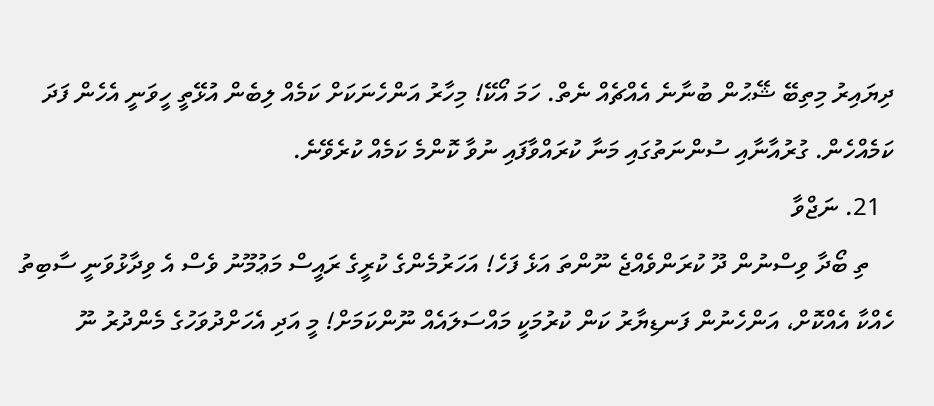ދިޔައިރު މިތިބޭ ޝޭޙުން ބުނާނެ އެއްޗެއް ނެތް. ހަމަ އޯކޭ! މިހާރު އަންހެނަކަށް ކަމެއް ލިބެން އުޅޭތީ ހީވަނީ އެހެން ފަދަ ކަމެއްހެން. ގުރުއާނާއި ސުންނަތުގައި މަނާ ކުރައްވާފައި ނުވާ ކޮންމެ ކަމެއް ކުރެވޭނެ.
  21. ނަޖްވާ
    ތި ބޯދާ ވިސްނުން ދޫ ކުރަންވެއްޖެ ނޫންތަ އަޅެ ފަހެ! އަހަރުމެންގެ ކުރީގެ ރައީސް މަޢުމޫނު ވެސް އެ ވިދާޅުވަނީ ސާބިތު ހެއްކާ އެއްކޮށް، އަންހެނުން ފަނޑިޔާރު ކަން ކުރުމަކީ މައްސަލައެއް ނޫންކަމަށް! މީ އަދި އެހަށްދުވަހުގެ މެންދުރު ނޫ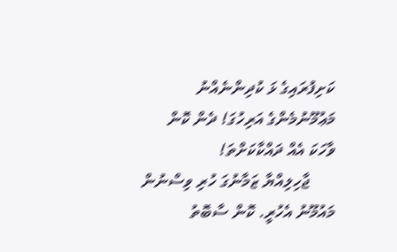ކަށިފުރައިގެ ޅަ ކުދިންނެއްނު މަޢުމޫނުމެންގެ އަރިހުގަ! ދެން ކޮން ވާހަކަ އެއް ދައްކާކަށްތަ!
      ޖާހިލިއްޔާ ޒަމާނުގަ ހުރި ވިސްނުން މައުމޫނު އެހުރީ. ކޮން ސާބޮތު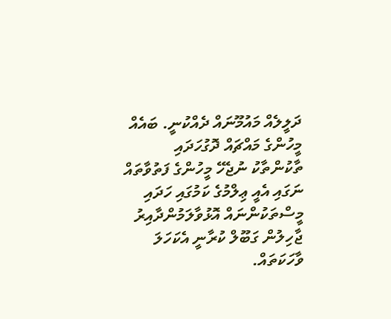ދަލީލެއް މައުމޫނައް ދެއްކުނީ. ބައެއް މީހުންގެ މައްޗައް ދޮގުހަދައި ތާކުންތާކު ނުޖެހޭ މީހުންގެ ފަތުވާތައް ނަގައި އެއީ ޢިލްމުގެ ކަމުގައި ހަދައި މީސްތަކުންނައް އޮޅުވާލަމުންދާއިރު ޖާހިލުން ގަބޫލް ކުރާނީ އެކަހަލަ ވާހަކަތައް.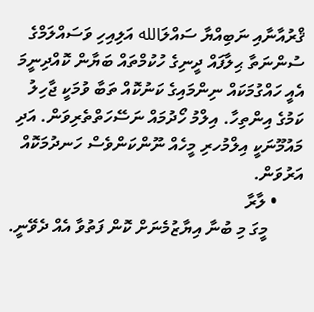ޤްރުއާނާއި ނަބިއްޔާ ސައްލަالله އަލިއިހި ވަސައްލަމްގެ ސުންނަތާ ޙިލާފައް ދީނިގެ ހުކުމްތައް ބަޔާން ކޮއްދިނީމަ އެއީ ހައްގުމަކައް ނިންމައިގެ ކަނުކޮއް ތަބާ ވުމަކީ ޖާހިލު ކަމުގެ އިންތިހާ. އިލްމު ހޯދުމައް ނަސޭހަތްތެރިވަން. އަދި މައުމޫނަކީ އިލްމުހރި މީހެއް ނޫންކަންވެސް ހަނދުމަކޮއް އަރުވަން.
      • ލާރާ
        މީގަ މި ބުނާ އިޔާޒުމެނަށް ކޮން ފަތުވާ އެއް ދެވޭނީ.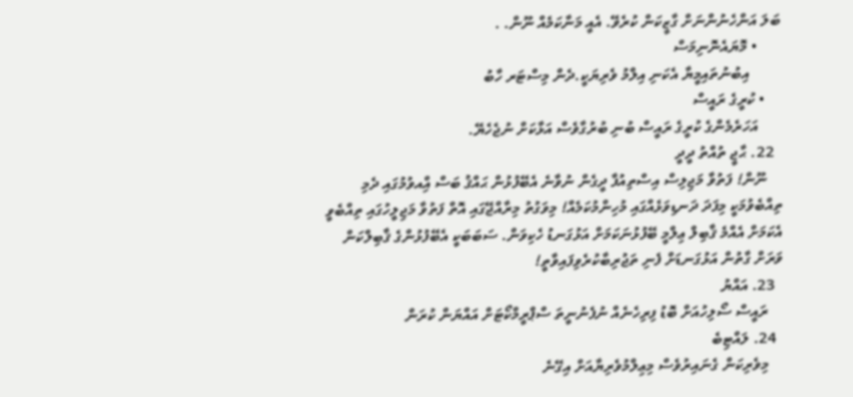ބަލަ އަންހެނުންނަށް ގާޒީކަން ކުރެވޭ. އެއީ މަނާކަމެއް ނޫން. .
      • މޮޔައެނޮނިމަސް
        އިބުނުތައިމީޔާ އެކަނި އިލްމު ވެރިޔަކީ.ދެން މިސްޓަރ ހާބު
    • ކުރީގެ ރައީސް
      އަހަރެމެންގެ ކުރީގެ ރައީސް ބުނި ބުރުގާވެސް އަޅާކަށް ނުޖެހެޔޭ.
  22. ޙާޖީ ތުއްތު ދީދީ
    ނޫން! ފަތުވާ މަޖިލިސް އިސްތިއުފާ ދީގެން ނުވާނެ އެބޭފުޅުން ޙައްޤު ބަސް އިްއވުމުގައި ދެމި ތިއްބެވުމަކީ މިފަދަ ދަނޑިވަޅެއްގައި މުހިންމުކަމެއް! މިވަގުތު މިރާއްޖޭގައި އޮތް ފަތުވާ މަޖިލީހުގައި ތިއްބެވީ އެކަމަށް އެއްމެ ޤާބިލް ޢިލްމީ ބޭފުޅުނަކަމަށް އަޅުގަނޑު ހެކިވަން. ސަބަބަކީ އެބޭފުޅުންގެ ޤާބިލްކަން ވަރަށް ގާތުން އަޅުގަނޑަށް ފެނި ތަޖުރިބާކުރެވިފައިވާތީ!
  23. އައްޔު
    ރައީސް ސޯލިހުއަށް ބޮޑު ފިރިހެނެއް ނުފެނުނީތަ ސްޕްރީމްކޯޓަށް އައްޔަން ކުރަން
  24. ލައްޓިބެ
    މިވެރިކަން ގެނައިރުވެސް މިޢިލްމުވެރިޔާއަށް އިގޭނެ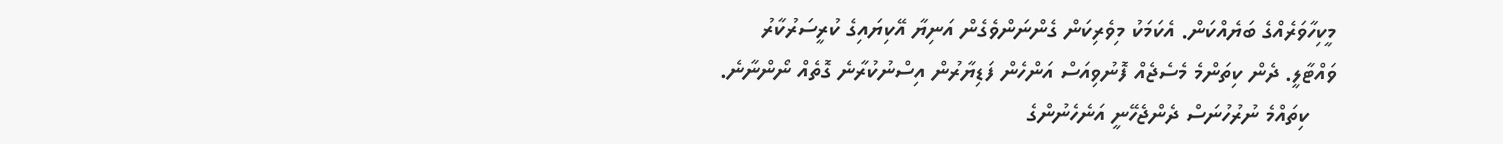މީކިހާވަރެއްގެ ބަޔެއްކަން. އެކަމަކު މިވެރިކަން ގެންނަންވެގެން އަނިޔާ އޭކިޔައިގެ ކުރީސަރުކާރު ވައްޓާލީ. ދެން ކިތަންމެ މެސެޖެއް ފޮނުވިއަސް އަންހެން ފަޑިޔާރުން އިސްނުކުރާނެ ގޮތެއް ނޯންނާނެ.
    ކިތައްމެ ނުރުހުނަސް ދެންޖެހޭނީ އަނެހެނުންގެ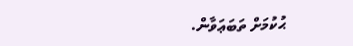ޙުކުމަށް ތަބަޢަވާން.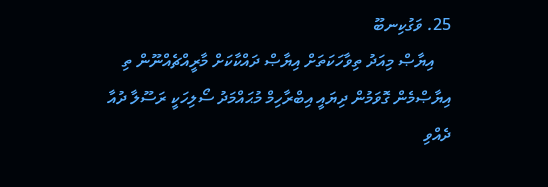25. ވަގުކިނބޫ
    އިޔާޞް މިއަދު ތިވާހަކަތަށް އިޔާޞް ދައްކާކަށް މާރީއްޗެއްނޫން ތި އިޔާޞްމެން ގޮވަމުން ދިޔައީ އިބްރާހިމް މުޙައްމަދު ސޯލިހަކީ ރަސޫލާ ދުއާ ދެއްވި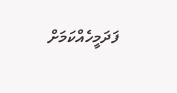ފަދަމީހެއްކަމަށް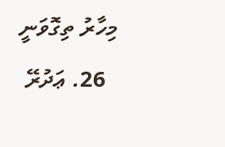މިހާރު ތިގޮވަނީ
  26. ޢަދުރޭ